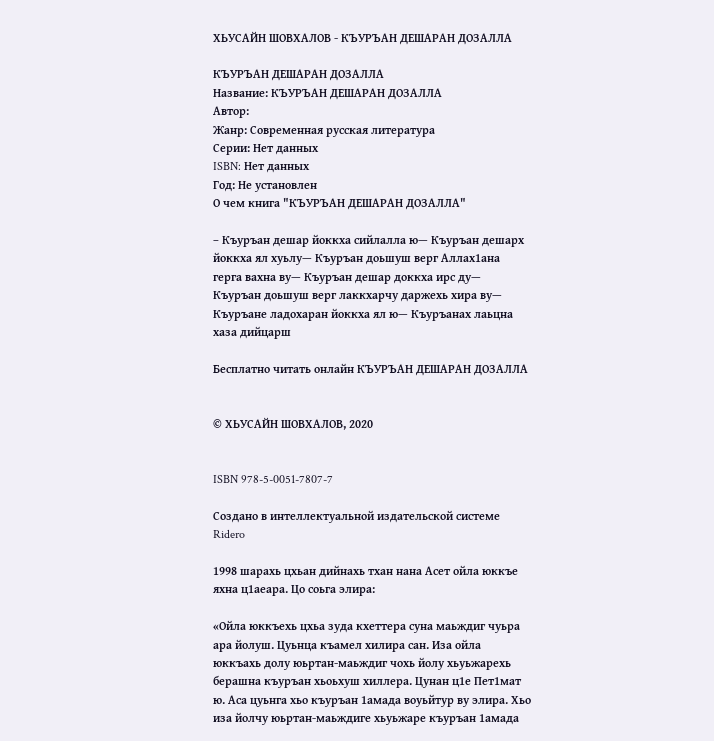ХЬУСАЙН ШОВХАЛОВ - КЪУРЪАН ДЕШАРАН ДОЗАЛЛА

КЪУРЪАН ДЕШАРАН ДОЗАЛЛА
Название: КЪУРЪАН ДЕШАРАН ДОЗАЛЛА
Автор:
Жанр: Современная русская литература
Серии: Нет данных
ISBN: Нет данных
Год: Не установлен
О чем книга "КЪУРЪАН ДЕШАРАН ДОЗАЛЛА"

– Къуръан дешар йоккха сийлалла ю— Къуръан дешарх йоккха ял хуьлу— Къуръан доьшуш верг Аллах1ана герга вахна ву— Къуръан дешар доккха ирс ду— Къуръан доьшуш верг лаккхарчу даржехь хира ву— Къуръане ладохаран йоккха ял ю— Къуръанах лаьцна хаза дийцарш

Бесплатно читать онлайн КЪУРЪАН ДЕШАРАН ДОЗАЛЛА


© ХЬУСАЙН ШОВХАЛОВ, 2020


ISBN 978-5-0051-7807-7

Создано в интеллектуальной издательской системе Ridero

1998 шарахь цхьан дийнахь тхан нана Асет ойла юккъе яхна ц1аеара. Цо соьга элира:

«Ойла юккъехь цхьа зуда кхеттера суна маьждиг чуьра ара йолуш. Цуьнца къамел хилира сан. Иза ойла юккъахь долу юьртан-маьждиг чохь йолу хьуьжарехь берашна къуръан хьоьхуш хиллера. Цунан ц1е Пет1мат ю. Аса цуьнга хьо къуръан 1амада воуьйтур ву элира. Хьо иза йолчу юьртан-маьждиге хьуьжаре къуръан 1амада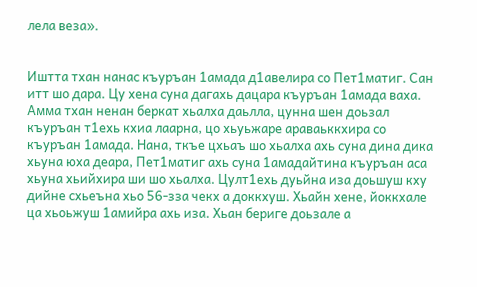лела веза».


Иштта тхан нанас къуръан 1амада д1авелира со Пет1матиг. Сан итт шо дара. Цу хена суна дагахь дацара къуръан 1амада ваха. Амма тхан ненан беркат хьалха даьлла, цунна шен доьзал къуръан т1ехь кхиа лаарна, цо хьуьжаре араваьккхира со къуръан 1амада. Нана, ткъе цхьаъ шо хьалха ахь суна дина дика хьуна юха деара, Пет1матиг ахь суна 1амадайтина къуръан аса хьуна хьийхира ши шо хьалха. Цулт1ехь дуьйна иза доьшуш кху дийне схьеъна хьо 56-зза чекх а доккхуш. Хьайн хене, йоккхале ца хьоьжуш 1амийра ахь иза. Хьан бериге доьзале а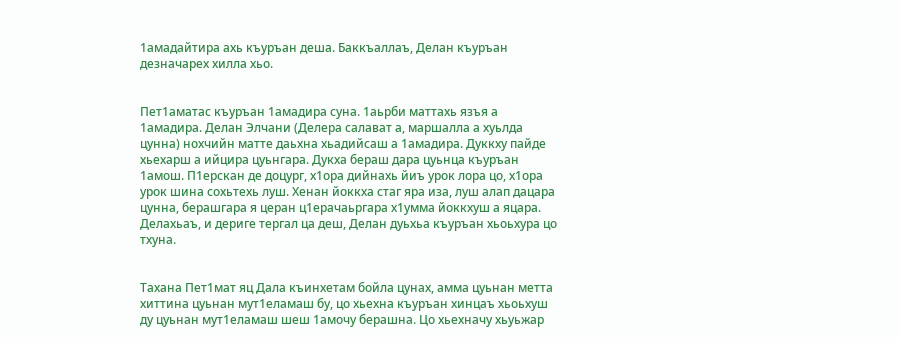1амадайтира ахь къуръан деша. Баккъаллаъ, Делан къуръан дезначарех хилла хьо.


Пет1аматас къуръан 1амадира суна. 1аьрби маттахь язъя а 1амадира. Делан Элчани (Делера салават а, маршалла а хуьлда цунна) нохчийн матте даьхна хьадийсаш а 1амадира. Дуккху пайде хьехарш а ийцира цуьнгара. Дукха бераш дара цуьнца къуръан 1амош. П1ерскан де доцург, х1ора дийнахь йиъ урок лора цо, х1ора урок шина сохьтехь луш. Хенан йоккха стаг яра иза, луш алап дацара цунна, берашгара я церан ц1ерачаьргара х1умма йоккхуш а яцара. Делахьаъ, и дериге тергал ца деш, Делан дуьхьа къуръан хьоьхура цо тхуна.


Тахана Пет1мат яц Дала къинхетам бойла цунах, амма цуьнан метта хиттина цуьнан мут1еламаш бу, цо хьехна къуръан хинцаъ хьоьхуш ду цуьнан мут1еламаш шеш 1амочу берашна. Цо хьехначу хьуьжар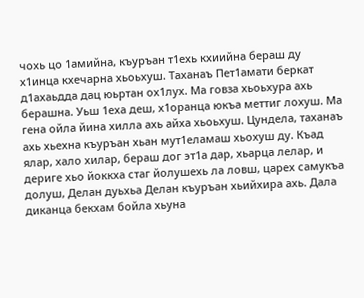чохь цо 1амийна, къуръан т1ехь кхиийна бераш ду х1инца кхечарна хьоьхуш. Таханаъ Пет1амати беркат д1ахаьдда дац юьртан ох1лух. Ма говза хьоьхура ахь берашна. Уьш 1еха деш, х1оранца юкъа меттиг лохуш. Ма гена ойла йина хилла ахь айха хьоьхуш. Цундела, таханаъ ахь хьехна къуръан хьан мут1еламаш хьохуш ду. Къад ялар, хало хилар, бераш дог эт1а дар, хьарца лелар, и дериге хьо йоккха стаг йолушехь ла ловш, царех самукъа долуш, Делан дуьхьа Делан къуръан хьийхира ахь. Дала диканца бекхам бойла хьуна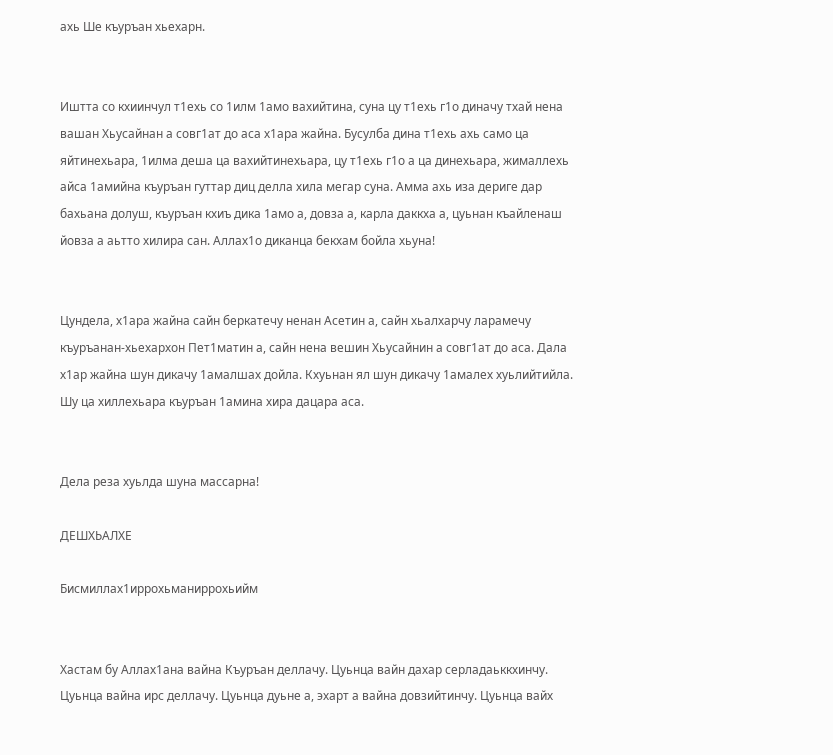ахь Ше къуръан хьехарн.


Иштта со кхиинчул т1ехь со 1илм 1амо вахийтина, суна цу т1ехь г1о диначу тхай нена вашан Хьусайнан а совг1ат до аса х1ара жайна. Бусулба дина т1ехь ахь само ца яйтинехьара, 1илма деша ца вахийтинехьара, цу т1ехь г1о а ца динехьара, жималлехь айса 1амийна къуръан гуттар диц делла хила мегар суна. Амма ахь иза дериге дар бахьана долуш, къуръан кхиъ дика 1амо а, довза а, карла даккха а, цуьнан къайленаш йовза а аьтто хилира сан. Аллах1о диканца бекхам бойла хьуна!


Цундела, х1ара жайна сайн беркатечу ненан Асетин а, сайн хьалхарчу ларамечу къуръанан-хьехархон Пет1матин а, сайн нена вешин Хьусайнин а совг1ат до аса. Дала х1ар жайна шун дикачу 1амалшах дойла. Кхуьнан ял шун дикачу 1амалех хуьлийтийла. Шу ца хиллехьара къуръан 1амина хира дацара аса.


Дела реза хуьлда шуна массарна!

ДЕШХЬАЛХЕ

Бисмиллах1иррохьманиррохьийм


Хастам бу Аллах1ана вайна Къуръан деллачу. Цуьнца вайн дахар серладаьккхинчу. Цуьнца вайна ирс деллачу. Цуьнца дуьне а, эхарт а вайна довзийтинчу. Цуьнца вайх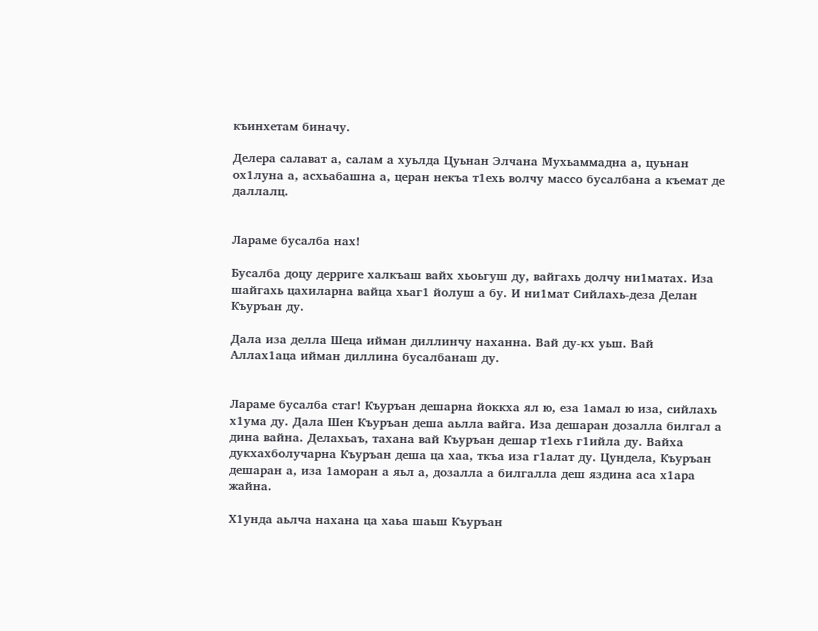къинхетам биначу.

Делера салават а, салам а хуьлда Цуьнан Элчана Мухьаммадна а, цуьнан ох1луна а, асхьабашна а, церан некъа т1ехь волчу массо бусалбана а къемат де даллалц.


Лараме бусалба нах!

Бусалба доцу дерриге халкъаш вайх хьоьгуш ду, вайгахь долчу ни1матах. Иза шайгахь цахиларна вайца хьаг1 йолуш а бу. И ни1мат Сийлахь-деза Делан Къуръан ду.

Дала иза делла Шеца ийман диллинчу наханна. Вай ду-кх уьш. Вай Аллах1аца ийман диллина бусалбанаш ду.


Лараме бусалба стаг! Къуръан дешарна йоккха ял ю, еза 1амал ю иза, сийлахь х1ума ду. Дала Шен Къуръан деша аьлла вайга. Иза дешаран дозалла билгал а дина вайна. Делахьаъ, тахана вай Къуръан дешар т1ехь г1ийла ду. Вайха дукхахболучарна Къуръан деша ца хаа, ткъа иза г1алат ду. Цундела, Къуръан дешаран а, иза 1аморан а яьл а, дозалла а билгалла деш яздина аса х1ара жайна.

Х1унда аьлча нахана ца хаьа шаьш Къуръан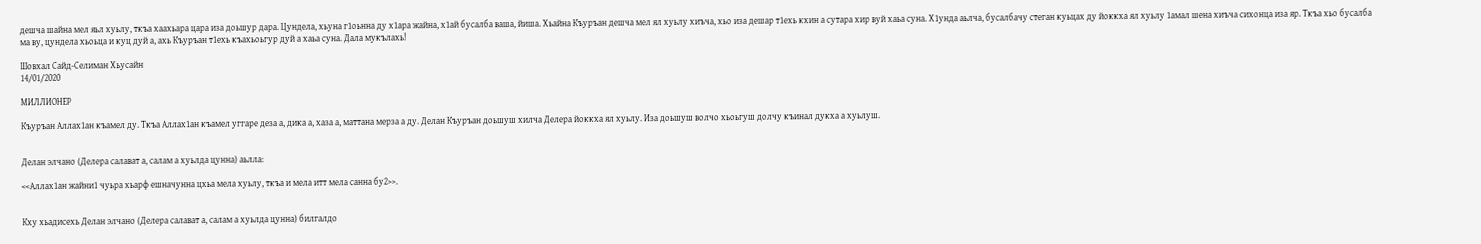дешча шайна мел яьл хуьлу, ткъа хаахьара цара иза доьшур дара. Цундела, хьуна г1оьнна ду х1ара жайна, х1ай бусалба ваша, йиша. Хьайна Къуръан дешча мел ял хуьлу хиъча, хьо иза дешар т1ехь кхин а сутара хир вуй хаьа суна. Х1унда аьлча, бусалбачу стеган куьцах ду йоккха ял хуьлу 1амал шена хиъча сихонца иза яр. Ткъа хьо бусалба ма ву, цундела хьоьца и куц дуй а, ахь Къуръан т1ехь къахьоьгур дуй а хаьа суна. Дала мукълахь!

Шовхал Сайд-Селиман Хьусайн
14/01/2020

МИЛЛИОНЕР

Къуръан Аллах1ан къамел ду. Ткъа Аллах1ан къамел уггаре деза а, дика а, хаза а, маттана мерза а ду. Делан Къуръан доьшуш хилча Делера йоккха ял хуьлу. Иза доьшуш волчо хьоьгуш долчу къинал дукха а хуьлуш.


Делан элчано (Делера салават а, салам а хуьлда цунна) аьлла:

<<Аллах1ан жайни1 чуьра хьарф ешначунна цхьа мела хуьлу, ткъа и мела итт мела санна бу2>>.


Кху хьадисехь Делан элчано (Делера салават а, салам а хуьлда цунна) билгалдо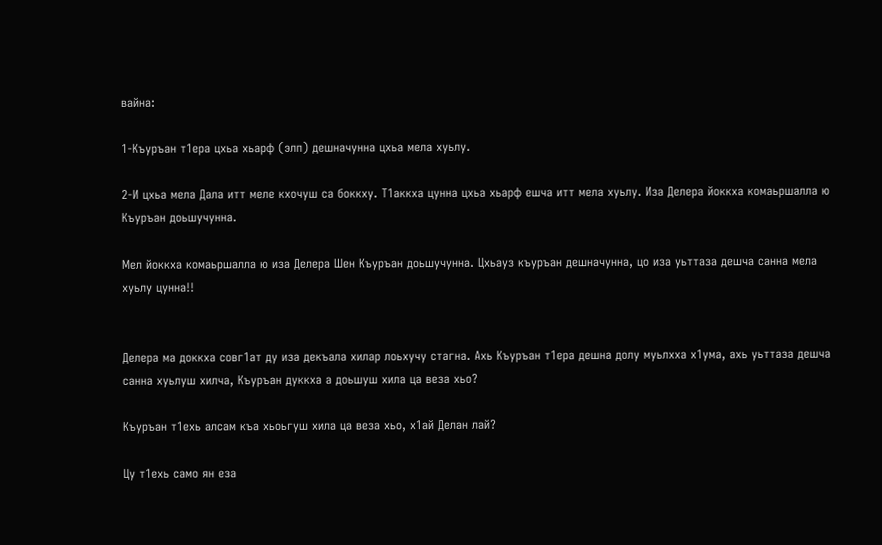вайна:

1-Къуръан т1ера цхьа хьарф (элп) дешначунна цхьа мела хуьлу.

2-И цхьа мела Дала итт меле кхочуш са боккху. Т1аккха цунна цхьа хьарф ешча итт мела хуьлу. Иза Делера йоккха комаьршалла ю Къуръан доьшучунна.

Мел йоккха комаьршалла ю иза Делера Шен Къуръан доьшучунна. Цхьауз къуръан дешначунна, цо иза уьттаза дешча санна мела хуьлу цунна!!


Делера ма доккха совг1ат ду иза декъала хилар лоьхучу стагна. Ахь Къуръан т1ера дешна долу муьлхха х1ума, ахь уьттаза дешча санна хуьлуш хилча, Къуръан дуккха а доьшуш хила ца веза хьо?

Къуръан т1ехь алсам къа хьоьгуш хила ца веза хьо, х1ай Делан лай?

Цу т1ехь само ян еза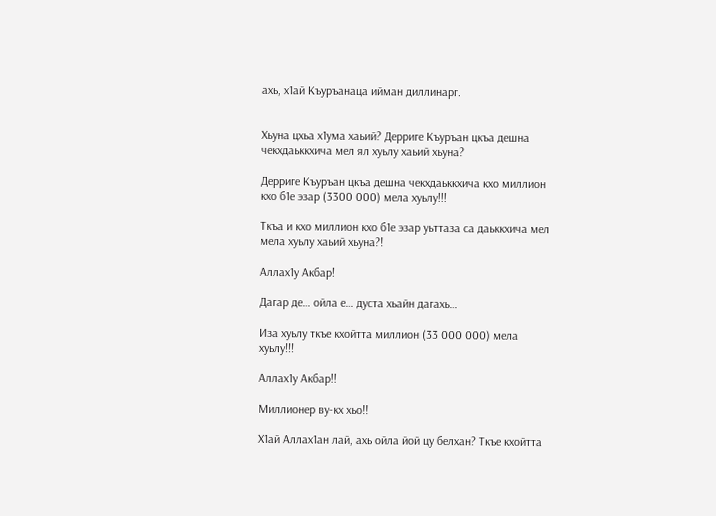ахь, х1ай Къуръанаца ийман диллинарг.


Хьуна цхьа х1ума хаьий? Дерриге Къуръан цкъа дешна чекхдаьккхича мел ял хуьлу хаьий хьуна?

Дерриге Къуръан цкъа дешна чекхдаьккхича кхо миллион кхо б1е эзар (3300 000) мела хуьлу!!!

Ткъа и кхо миллион кхо б1е эзар уьттаза са даьккхича мел мела хуьлу хаьий хьуна?!

Аллах1у Акбар!

Дагар де… ойла е… дуста хьайн дагахь…

Иза хуьлу ткъе кхойтта миллион (33 000 000) мела хуьлу!!!

Аллах1у Акбар!!

Миллионер ву-кх хьо!!

Х1ай Аллах1ан лай, ахь ойла йой цу белхан? Ткъе кхойтта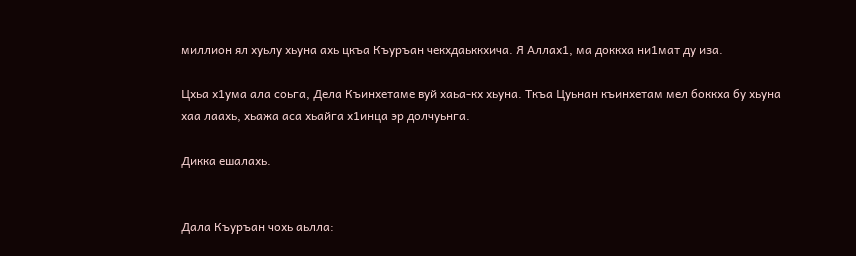миллион ял хуьлу хьуна ахь цкъа Къуръан чекхдаьккхича. Я Аллах1, ма доккха ни1мат ду иза.

Цхьа х1ума ала соьга, Дела Къинхетаме вуй хаьа-кх хьуна. Ткъа Цуьнан къинхетам мел боккха бу хьуна хаа лаахь, хьажа аса хьайга х1инца эр долчуьнга.

Дикка ешалахь.


Дала Къуръан чохь аьлла: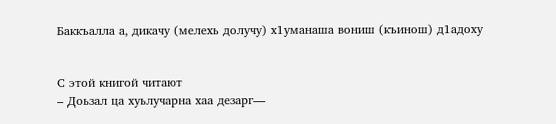Баккъалла а, дикачу (мелехь долучу) х1уманаша вониш (къинош) д1адоху


С этой книгой читают
– Доьзал ца хуьлучарна хаа дезарг—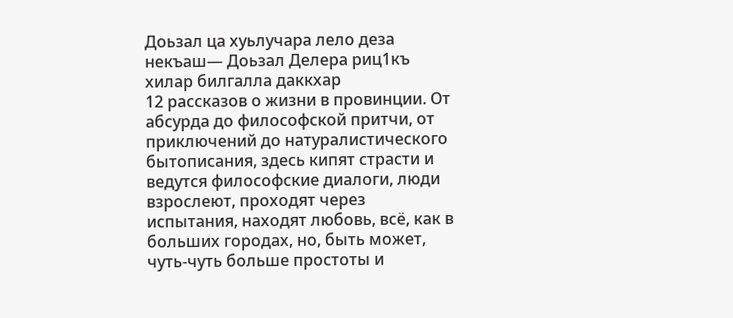Доьзал ца хуьлучара лело деза некъаш— Доьзал Делера риц1къ хилар билгалла даккхар
12 рассказов о жизни в провинции. От абсурда до философской притчи, от приключений до натуралистического бытописания, здесь кипят страсти и ведутся философские диалоги, люди взрослеют, проходят через испытания, находят любовь, всё, как в больших городах, но, быть может, чуть-чуть больше простоты и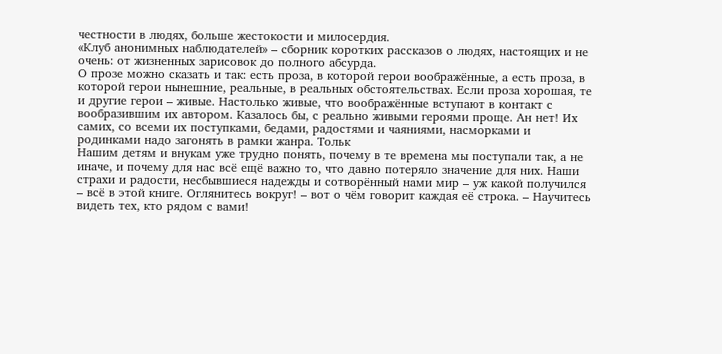честности в людях, больше жестокости и милосердия.
«Клуб анонимных наблюдателей» – сборник коротких рассказов о людях, настоящих и не очень: от жизненных зарисовок до полного абсурда.
О прозе можно сказать и так: есть проза, в которой герои воображённые, а есть проза, в которой герои нынешние, реальные, в реальных обстоятельствах. Если проза хорошая, те и другие герои – живые. Настолько живые, что воображённые вступают в контакт с вообразившим их автором. Казалось бы, с реально живыми героями проще. Ан нет! Их самих, со всеми их поступками, бедами, радостями и чаяниями, насморками и родинками надо загонять в рамки жанра. Тольк
Нашим детям и внукам уже трудно понять, почему в те времена мы поступали так, а не иначе, и почему для нас всё ещё важно то, что давно потеряло значение для них. Наши страхи и радости, несбывшиеся надежды и сотворённый нами мир – уж какой получился – всё в этой книге. Оглянитесь вокруг! – вот о чём говорит каждая её строка. – Научитесь видеть тех, кто рядом с вами!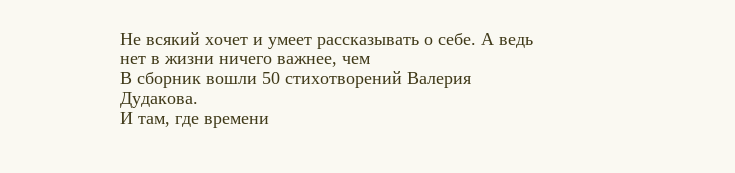Не всякий хочет и умеет рассказывать о себе. А ведь нет в жизни ничего важнее, чем
В сборник вошли 50 стихотворений Валерия Дудакова.
И там, где времени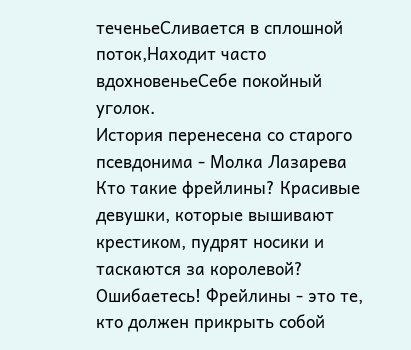теченьеСливается в сплошной поток,Находит часто вдохновеньеСебе покойный уголок.
История перенесена со старого псевдонима - Молка Лазарева Кто такие фрейлины? Красивые девушки, которые вышивают крестиком, пудрят носики и таскаются за королевой? Ошибаетесь! Фрейлины - это те, кто должен прикрыть собой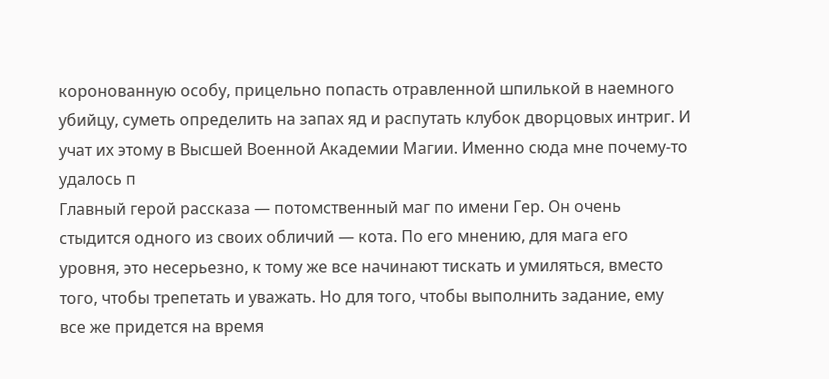коронованную особу, прицельно попасть отравленной шпилькой в наемного убийцу, суметь определить на запах яд и распутать клубок дворцовых интриг. И учат их этому в Высшей Военной Академии Магии. Именно сюда мне почему-то удалось п
Главный герой рассказа — потомственный маг по имени Гер. Он очень стыдится одного из своих обличий — кота. По его мнению, для мага его уровня, это несерьезно, к тому же все начинают тискать и умиляться, вместо того, чтобы трепетать и уважать. Но для того, чтобы выполнить задание, ему все же придется на время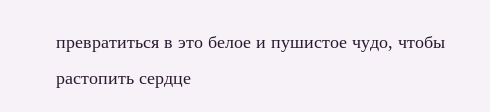превратиться в это белое и пушистое чудо, чтобы растопить сердце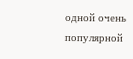одной очень популярной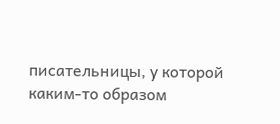писательницы, у которой каким-то образом